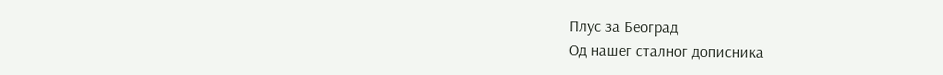Плус за Београд
Од нашег сталног дописника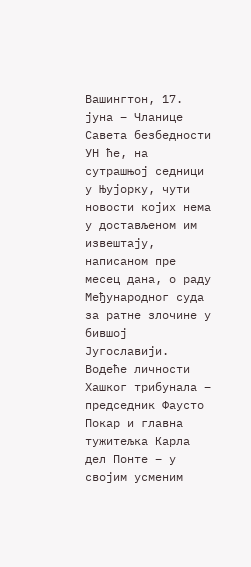Вашингтон, 17. јуна – Чланице Савета безбедности УН ће, на сутрашњој седници у Њујорку, чути новости којих нема у достављеном им извештају, написаном пре месец дана, о раду Међународног суда за ратне злочине у бившој Југославији. Водеће личности Хашког трибунала – председник Фаусто Покар и главна тужитељка Карла дел Понте – у својим усменим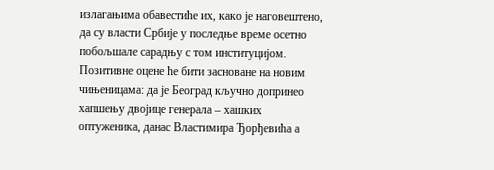излагањима обавестиће их, како је наговештено, да су власти Србије у последње време осетно побољшале сарадњу с том институцијом.
Позитивне оцене ће бити засноване на новим чињеницама: да је Београд кључно допринео хапшењу двојице генерала – хашких оптуженика, данас Властимира Ђорђевића а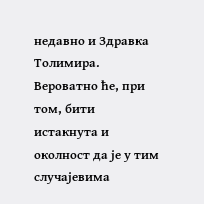недавно и Здравка Толимира. Вероватно ће, при том, бити истакнута и околност да је у тим случајевима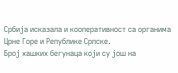Србија исказала и кооперативност са органима Црне Горе и Републике Српске.
Број хашких бегунаца који су још на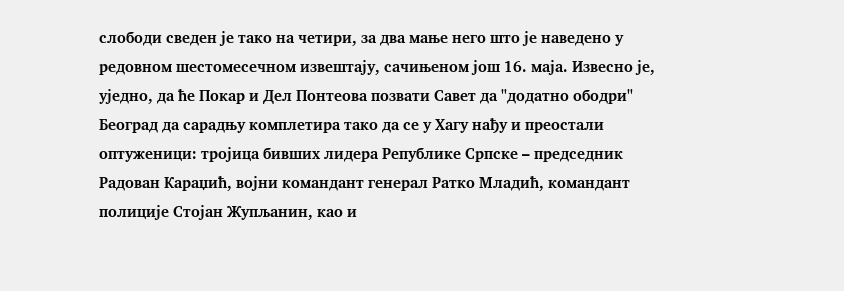слободи сведен је тако на четири, за два мање него што је наведено у редовном шестомесечном извештају, сачињеном још 16. маја. Извесно је, уједно, да ће Покар и Дел Понтеова позвати Савет да "додатно ободри" Београд да сарадњу комплетира тако да се у Хагу нађу и преостали оптуженици: тројица бивших лидера Републике Српске – председник Радован Караџић, војни командант генерал Ратко Младић, командант полиције Стојан Жупљанин, као и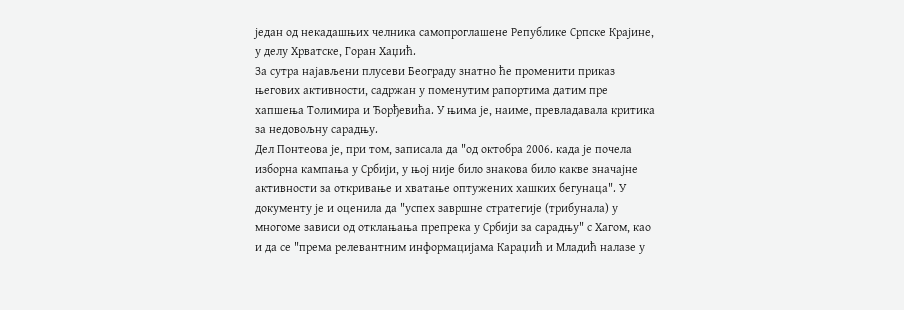један од некадашњих челника самопроглашене Републике Српске Крајине, у делу Хрватске, Горан Хаџић.
За сутра најављени плусеви Београду знатно ће променити приказ његових активности, садржан у поменутим рапортима датим пре хапшења Толимира и Ђорђевића. У њима је, наиме, превладавала критика за недовољну сарадњу.
Дел Понтеова је, при том, записала да "од октобра 2006. када је почела изборна кампања у Србији, у њој није било знакова било какве значајне активности за откривање и хватање оптужених хашких бегунаца". У документу је и оценила да "успех завршне стратегије (трибунала) у многоме зависи од отклањања препрека у Србији за сарадњу" с Хагом, као и да се "према релевантним информацијама Караџић и Младић налазе у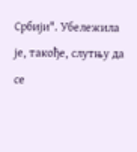Србији". Убележила је, такође, слутњу да се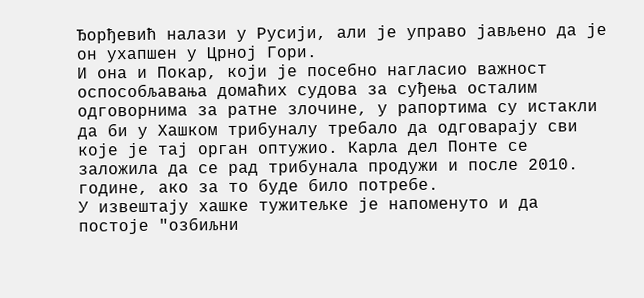Ђорђевић налази у Русији, али је управо јављено да је он ухапшен у Црној Гори.
И она и Покар, који је посебно нагласио важност оспособљавања домаћих судова за суђења осталим одговорнима за ратне злочине, у рапортима су истакли да би у Хашком трибуналу требало да одговарају сви које је тај орган оптужио. Карла дел Понте се заложила да се рад трибунала продужи и после 2010. године, ако за то буде било потребе.
У извештају хашке тужитељке је напоменуто и да постоје "озбиљни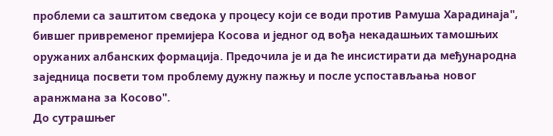проблеми са заштитом сведока у процесу који се води против Рамуша Харадинаја", бившег привременог премијера Косова и једног од вођа некадашњих тамошњих оружаних албанских формација. Предочила је и да ће инсистирати да међународна заједница посвети том проблему дужну пажњу и после успостављања новог аранжмана за Косово".
До сутрашњег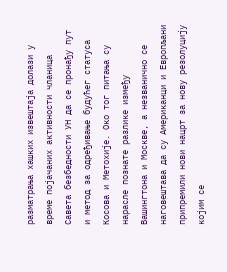разматрања хашких извештаја долази у време појачаних активности чланица Савета безбедности УН да се пронађу пут и метод за одређивање будућег статуса Косова и Метохије. Око тог питања су нарасле познате разлике између Вашингтона и Москве, а незванично се наговештава да су Американци и Европљани припремили нови нацрт за нову резолуцију којим се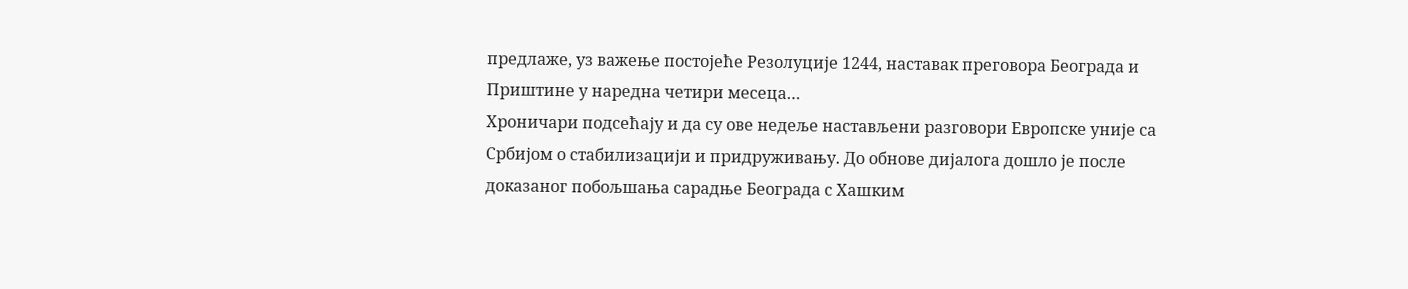предлаже, уз важење постојеће Резолуције 1244, наставак преговора Београда и Приштине у наредна четири месеца…
Хроничари подсећају и да су ове недеље настављени разговори Европске уније са Србијом о стабилизацији и придруживању. До обнове дијалога дошло је после доказаног побољшања сарадње Београда с Хашким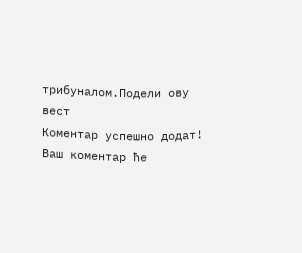трибуналом.Подели ову вест
Комeнтар успeшно додат!
Ваш комeнтар ћe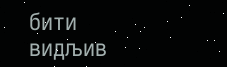бити видљив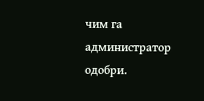чим га администратор одобри.